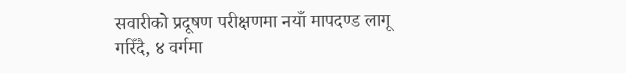सवारीको प्रदूषण परीक्षणमा नयाँ मापदण्ड लागू गरिँदै, ४ वर्गमा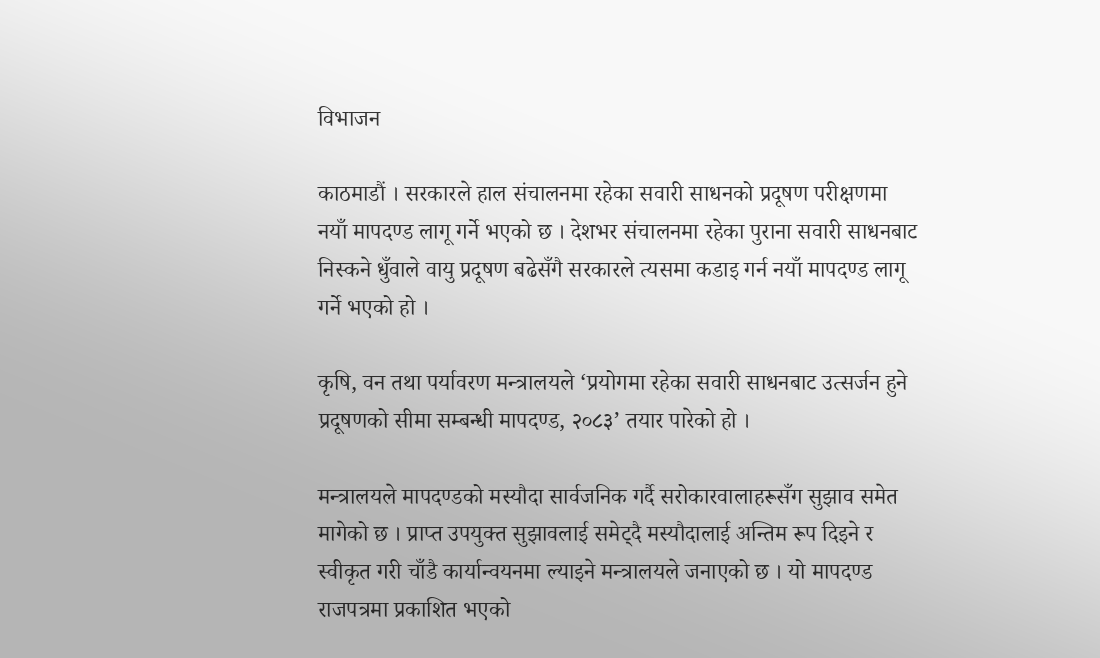विभाजन

काठमाडौं । सरकारले हाल संचालनमा रहेका सवारी साधनको प्रदूषण परीक्षणमा नयाँ मापदण्ड लागू गर्ने भएको छ । देशभर संचालनमा रहेका पुराना सवारी साधनबाट निस्कने धुँवाले वायु प्रदूषण बढेसँगै सरकारले त्यसमा कडाइ गर्न नयाँ मापदण्ड लागू गर्ने भएको हो ।

कृषि, वन तथा पर्यावरण मन्त्रालयले ‘प्रयोगमा रहेका सवारी साधनबाट उत्सर्जन हुने प्रदूषणको सीमा सम्बन्धी मापदण्ड, २०८३’ तयार पारेको हो ।

मन्त्रालयले मापदण्डको मस्यौदा सार्वजनिक गर्दै सरोकारवालाहरूसँग सुझाव समेत मागेको छ । प्राप्त उपयुक्त सुझावलाई समेट्दै मस्यौदालाई अन्तिम रूप दिइने र स्वीकृत गरी चाँडै कार्यान्वयनमा ल्याइने मन्त्रालयले जनाएको छ । यो मापदण्ड राजपत्रमा प्रकाशित भएको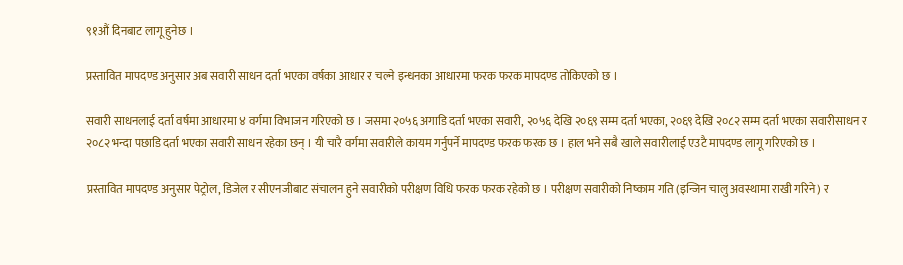९१औं दिनबाट लागू हुनेछ ।

प्रस्तावित मापदण्ड अनुसार अब सवारी साधन दर्ता भएका वर्षका आधार र चल्ने इन्धनका आधारमा फरक फरक मापदण्ड तोकिएको छ ।

सवारी साधनलाई दर्ता वर्षमा आधारमा ४ वर्गमा विभाजन गरिएको छ । जसमा २०५६ अगाडि दर्ता भएका सवारी, २०५६ देखि २०६९ सम्म दर्ता भएका, २०६९ देखि २०८२ सम्म दर्ता भएका सवारीसाधन र २०८२ भन्दा पछाडि दर्ता भएका सवारी साधन रहेका छन् । यी चारै वर्गमा सवारीले कायम गर्नुपर्ने मापदण्ड फरक फरक छ । हाल भने सबै खाले सवारीलाई एउटै मापदण्ड लागू गरिएको छ ।

प्रस्तावित मापदण्ड अनुसार पेट्रोल, डिजेल र सीएनजीबाट संचालन हुने सवारीको परीक्षण विधि फरक फरक रहेको छ । परीक्षण सवारीको निष्काम गति (इन्जिन चालु अवस्थामा राखी गरिने) र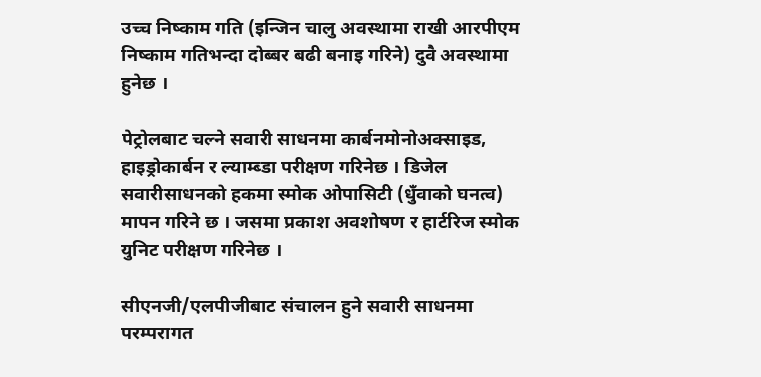उच्च निष्काम गति (इन्जिन चालु अवस्थामा राखी आरपीएम निष्काम गतिभन्दा दोब्बर बढी बनाइ गरिने) दुवै अवस्थामा हुनेछ ।

पेट्रोलबाट चल्ने सवारी साधनमा कार्बनमोनोअक्साइड, हाइड्रोकार्बन र ल्याम्ब्डा परीक्षण गरिनेछ । डिजेल सवारीसाधनको हकमा स्मोक ओपासिटी (धुँवाको घनत्व) मापन गरिने छ । जसमा प्रकाश अवशोषण र हार्टरिज स्मोक युनिट परीक्षण गरिनेछ ।

सीएनजी/एलपीजीबाट संचालन हुने सवारी साधनमा परम्परागत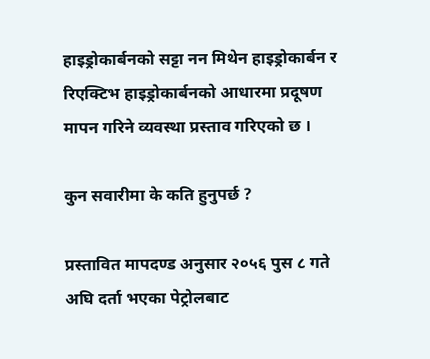हाइड्रोकार्बनको सट्टा नन मिथेन हाइड्रोकार्बन र रिएक्टिभ हाइड्रोकार्बनको आधारमा प्रदूषण मापन गरिने व्यवस्था प्रस्ताव गरिएको छ ।

कुन सवारीमा के कति हुनुपर्छ ?

प्रस्तावित मापदण्ड अनुसार २०५६ पुस ८ गते अघि दर्ता भएका पेट्रोलबाट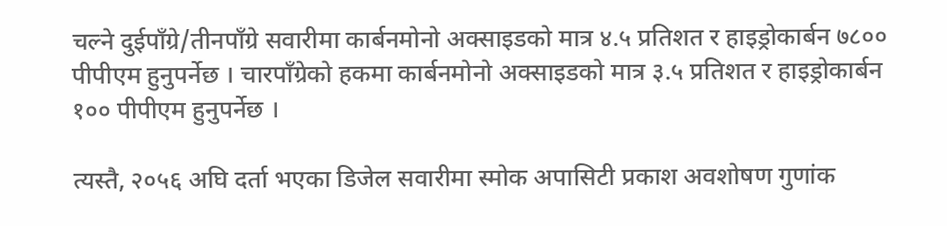चल्ने दुईपाँग्रे/तीनपाँग्रे सवारीमा कार्बनमोनो अक्साइडको मात्र ४.५ प्रतिशत र हाइड्रोकार्बन ७८०० पीपीएम हुनुपर्नेछ । चारपाँग्रेको हकमा कार्बनमोनो अक्साइडको मात्र ३.५ प्रतिशत र हाइड्रोकार्बन १०० पीपीएम हुनुपर्नेछ ।

त्यस्तै, २०५६ अघि दर्ता भएका डिजेल सवारीमा स्मोक अपासिटी प्रकाश अवशोषण गुणांक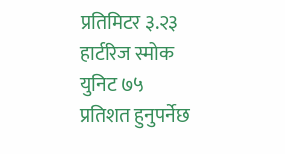प्रतिमिटर ३.२३ हार्टरिज स्मोक युनिट ७५ प्रतिशत हुनुपर्नेछ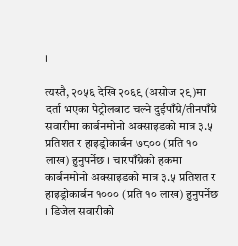।

त्यस्तै, २०५६ देखि २०६९ (असोज २९)मा दर्ता भएका पेट्रोलबाट चल्ने दुईपाँग्रे/तीनपाँग्रे सवारीमा कार्बनमोनो अक्साइडको मात्र ३.५ प्रतिशत र हाइड्रोकार्बन ७८०० (प्रति १० लाख) हुनुपर्नेछ । चारपाँग्रेको हकमा कार्बनमोनो अक्साइडको मात्र ३.५ प्रतिशत र हाइड्रोकार्बन १००० (प्रति १० लाख) हुनुपर्नेछ । डिजेल सवारीको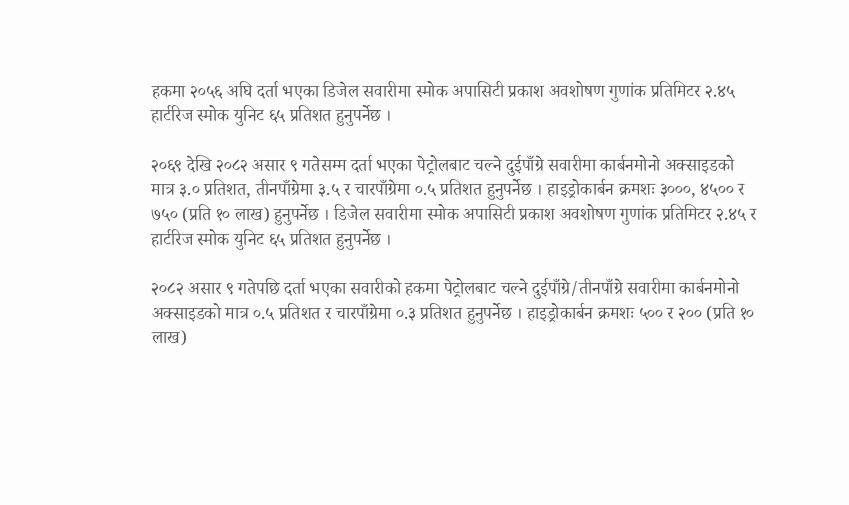हकमा २०५६ अघि दर्ता भएका डिजेल सवारीमा स्मोक अपासिटी प्रकाश अवशोषण गुणांक प्रतिमिटर २.४५ हार्टरिज स्मोक युनिट ६५ प्रतिशत हुनुपर्नेछ ।

२०६९ देखि २०८२ असार ९ गतेसम्म दर्ता भएका पेट्रोलबाट चल्ने दुईपाँग्रे सवारीमा कार्बनमोनो अक्साइडको मात्र ३.० प्रतिशत, तीनपाँग्रेमा ३.५ र चारपाँग्रेमा ०.५ प्रतिशत हुनुपर्नेछ । हाइड्रोकार्बन क्रमशः ३०००, ४५०० र ७५० (प्रति १० लाख) हुनुपर्नेछ । डिजेल सवारीमा स्मोक अपासिटी प्रकाश अवशोषण गुणांक प्रतिमिटर २.४५ र हार्टरिज स्मोक युनिट ६५ प्रतिशत हुनुपर्नेछ ।

२०८२ असार ९ गतेपछि दर्ता भएका सवारीको हकमा पेट्रोलबाट चल्ने दुईपाँग्रे/तीनपाँग्रे सवारीमा कार्बनमोनो अक्साइडको मात्र ०.५ प्रतिशत र चारपाँग्रेमा ०.३ प्रतिशत हुनुपर्नेछ । हाइड्रोकार्बन क्रमशः ५०० र २०० (प्रति १० लाख)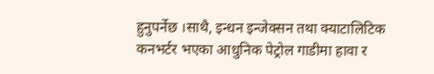हुनुपर्नेछ ।साथै, इन्धन इन्जेक्सन तथा क्याटालिटिक कनभर्टर भएका आधुनिक पेट्रोल गाडीमा हावा र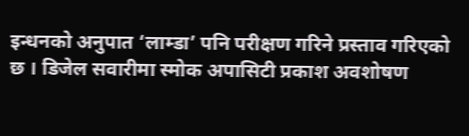इन्धनको अनुपात ‘लाम्डा’ पनि परीक्षण गरिने प्रस्ताव गरिएको छ । डिजेल सवारीमा स्मोक अपासिटी प्रकाश अवशोषण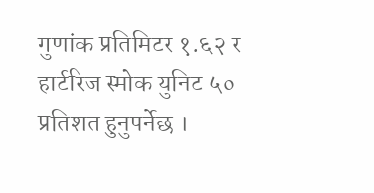गुणांक प्रतिमिटर १.६२ र हार्टरिज स्मोक युनिट ५० प्रतिशत हुनुपर्नेछ ।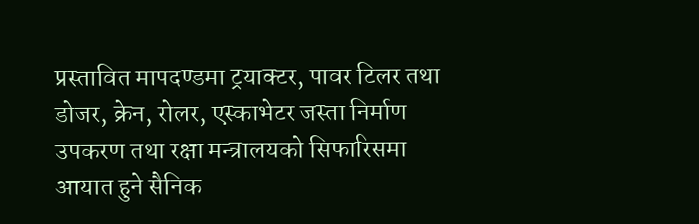प्रस्तावित मापदण्डमा ट्रयाक्टर, पावर टिलर तथा डोजर, क्रेन, रोलर, एस्काभेटर जस्ता निर्माण उपकरण तथा रक्षा मन्त्रालयको सिफारिसमा आयात हुने सैनिक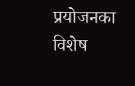प्रयोजनका विशेष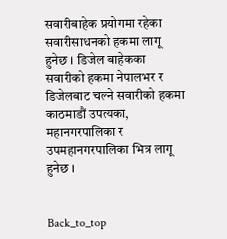सवारीबाहेक प्रयोगमा रहेका सवारीसाधनको हकमा लागू हुनेछ । डिजेल बाहेकका सवारीको हकमा नेपालभर र डिजेलबाट चल्ने सवारीको हकमा काठमाडौं उपत्यका, महानगरपालिका र उपमहानगरपालिका भित्र लागू हुनेछ ।


Back_to_top